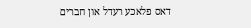דאס פלאכע רעדל און חברים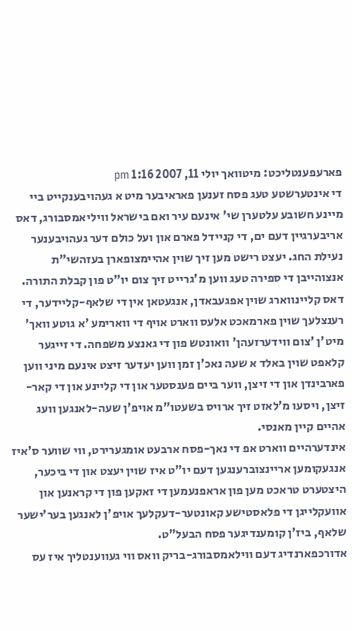פארעפענטליכט: מיטוואך יולי 11, 2007 1:16 pm
די אינטערשטע טעג פסח זענען פאראיבער מיט א געהויבענקייט ביי מיינע חשובע עלטערן שי' אינעם עיר ואם בישראל וויליאמסבורג, דאס אריבערגיין דעם ים, די קניידל פארם און ועל כולם דער געהויבענער נעילת החג. יעצט רישט מען זיך שוין אהיימצופארן בעזהשי"ת אנצוהייבן די ספירה טעג ווען מ'גרייט זיך צום יו"ט פון קבלת התורה.
דאס קליינווארג שוין אפגעבאדן, אנגעטאן אין די שלאף-קליידער, די רענצלעך שוין פארמאכט אלעס ווארט אויף די ווארימע 'א גוטע וואך' מיט'ן 'צום ווידערזעהן' וואונטש פון די גאנצע משפחה. די זייגער קלאפט שוין באלד א שעה נאכ'ן זמן ווען יעדער זיצט אינעם מיני ווען פארבינדן און די זיצן, ווער ביים פענסטער און די קליינע און די קאר-זיצן, ויסעו מ'לאזט זיך ארויס בשעטו"מ אויפ'ן שעה-לאנגען וועג אהיים קיין מאנסי.
אינדערהיים ווארט אפ די נאך-פסח ארבעט אומגערירט, ווי שווער ס'איז אנגעקומען אריינצוברענגען דעם יו"ט איז שוין יעצט און די ביכער, היצטערט טראכט מען פון אראפנעמען די זאקען פון די קראנען און אוועקלייגן די פלאסטישע קאונטער-דעקלעך אויפ'ן לאנגען בער'ישער שלאף, ביז'ן קומענדיגער פסח הבעל"ט.
אדורכפארנדיג דעם ווילאמסבורג-בריק וואס ווי געווענטליך איז עס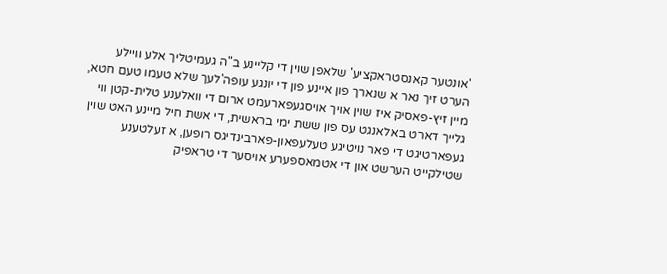'אונטער קאנסטראקציע' שלאפן שוין די קליינע ב"ה געמיטליך אלע וויילע הערט זיך נאר א שנארך פון איינע פון די יונגע עופה'לעך שלא טעמו טעם חטא, מיין זיץ-פאסיק איז שוין אויך אויסגעפארעמט ארום די וואלענע טלית-קטן ווי גלייך דארט באלאנגט עס פון ששת ימי בראשית, די אשת חיל מיינע האט שוין געפארטיגט די פאר נויטיגע טעלעפאון-פארבינדיגס רופען, א זעלטענע שטילקייט הערשט און די אטמאספערע אויסער די טראפיק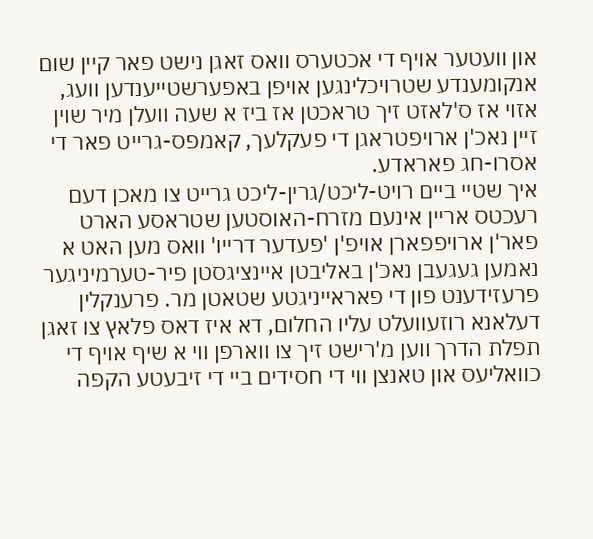און וועטער אויף די אכטערס וואס זאגן נישט פאר קיין שום אנקומענדע שטרויכלינגען אויפן באפערשטייענדען וועג, אזוי אז ס'לאזט זיך טראכטן אז ביז א שעה וועלן מיר שוין זיין נאכ'ן ארויפטראגן די פעקלעך, קאמפס-גרייט פאר די אסרו-חג פאראדע.
איך שטיי ביים רויט-ליכט/גרין-ליכט גרייט צו מאכן דעם רעכטס אריין אינעם מזרח-האוסטען שטראסע הארט פאר'ן ארויפפארן אויפ'ן 'פעדער דרייו' וואס מען האט א נאמען געגעבן נאכ'ן באליבטן איינציגסטן פיר-טערמיניגער פרעזידענט פון די פאראייניגטע שטאטן מר. פרענקלין דעלאנא רוזעוועלט עליו החלום, דא איז דאס פלאץ צו זאגן תפלת הדרך ווען מ'רישט זיך צו ווארפן ווי א שיף אויף די כוואליעס און טאנצן ווי די חסידים ביי די זיבעטע הקפה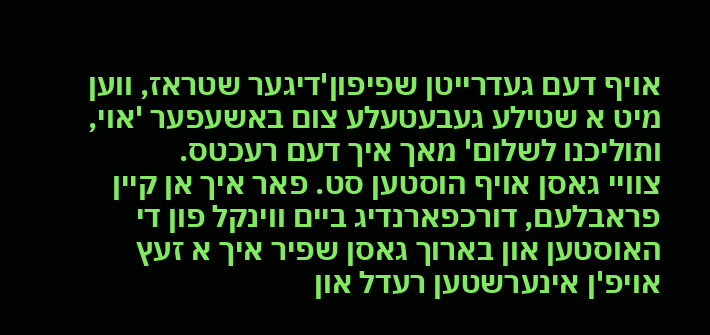אויף דעם געדרייטן שפיפון'דיגער שטראז, ווען מיט א שטילע געבעטעלע צום באשעפער 'אוי, ותוליכנו לשלום' מאך איך דעם רעכטס.
צוויי גאסן אויף הוסטען סט. פאר איך אן קיין פראבלעם, דורכפארנדיג ביים ווינקל פון די האוסטען און בארוך גאסן שפיר איך א זעץ אויפ'ן אינערשטען רעדל און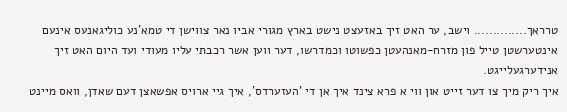טרראך.............. וישב, ער האט זיך באזעצט נישט בארץ מגורי אביו נאר צווישן די טמא'נע כוליגאנעס אינעם אינטערשטן טייל פון מזרח-מאנהעטן כפשוטו וכמדרשו, דער ווען אשר רכבתי עליו מעודי ועד היום האט זיך אנידערגעלייגט.
איך ריק מיך צו דער זייט און ווי א פרא צינד איך אן די 'העזערדס', איך גיי ארויס אפשאצן דעם שאדן, וואס מיינט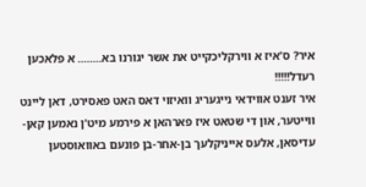איר? ס'איז א ווירקליכקייט את אשר יגורנו בא........ א פלאכען רעדל!!!!!
איר זענט אווידאי נייגעריג וואיזוי דאס האט פאסירט, דאן ליינט ווייטער, און די שטאט איז פארהאן א פירמע מיט'ן נאמען קאן-עדיסאן, אלעס אייניקלעך בן-אחר-בן פונעם באוואוסטען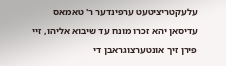עלעקטריציטעט ערפינדער ר' טאמאס עדיסאן יהא זכרו מונח עד שיבוא אליהו, זיי פירן זיך אונטערצוגראבן די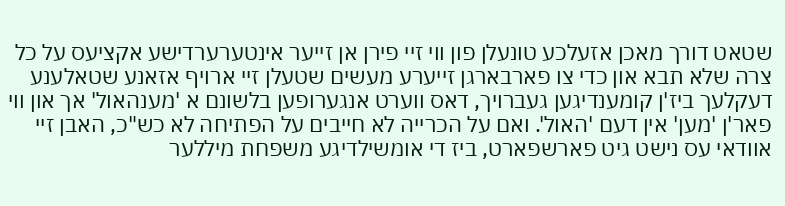שטאט דורך מאכן אזעלכע טונעלן פון ווי זיי פירן אן זייער אינטערערדישע אקציעס על כל צרה שלא תבא און כדי צו פארבארגן זייערע מעשים שטעלן זיי ארויף אזאנע שטאלענע דעקלעך ביז'ן קומענדיגען געברויך, דאס ווערט אנגערופען בלשונם א 'מענהאול' אך און ווי פאר'ן 'מען' אין דעם 'האול'. ואם על הכרייה לא חייבים על הפתיחה לא כש"כ, האבן זיי אוודאי עס נישט גיט פארשפארט, ביז די אומשילדיגע משפחת מיללער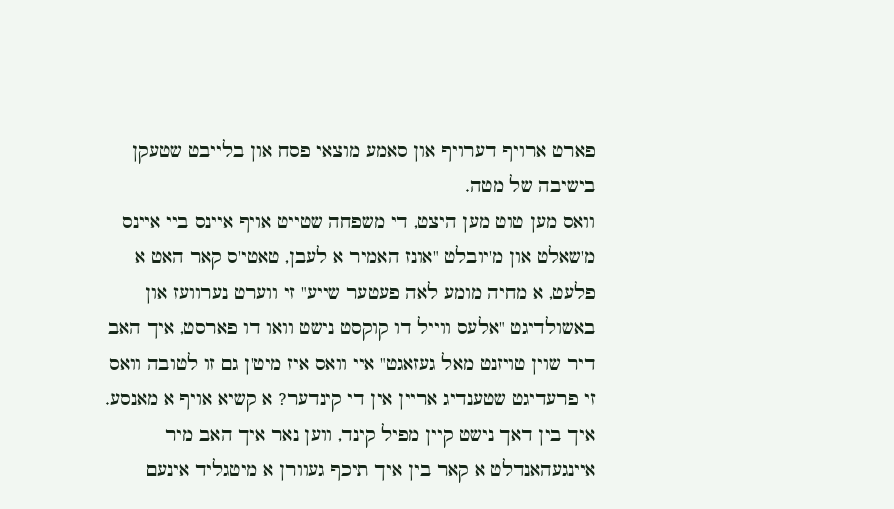פארט ארויף דערויף און סאמע מוצאי פסח און בלייבט שטעקן בישיבה של מטה.
וואס מען טוט מען היצט, די משפחה שטייט אויף איינס ביי איינס מ'שאלט און מ'יובלט "אונז האמיר א לעבן, טאטי'ס קאר האט א פלעט, א מחיה מומע לאה פעטער שייע" זי ווערט נערוועז און באשולדיגט "אלעס ווייל דו קוקסט נישט וואו דו פארסט, איך האב דיר שוין טויזנט מאל געזאגט" איי וואס איז מיט'ן גם זו לטובה וואס זי פרעדיגט שטענדיג אריין אין די קינדער? א קשיא אויף א מאנסע.
איך בין דאך נישט קיין מפיל קינד, ווען נאר איך האב מיר איינגעהאנדלט א קאר בין איך תיכף געוורן א מיטגליד אינעם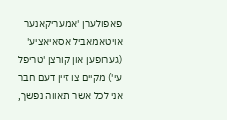פאפולערן 'אמעריקאנער אויטאמאביל אסאיאציע' (גערופען און קורצן 'טריפל עי') מקיים צו זיין דעם חבר אני לכל אשר תאווה נפשך,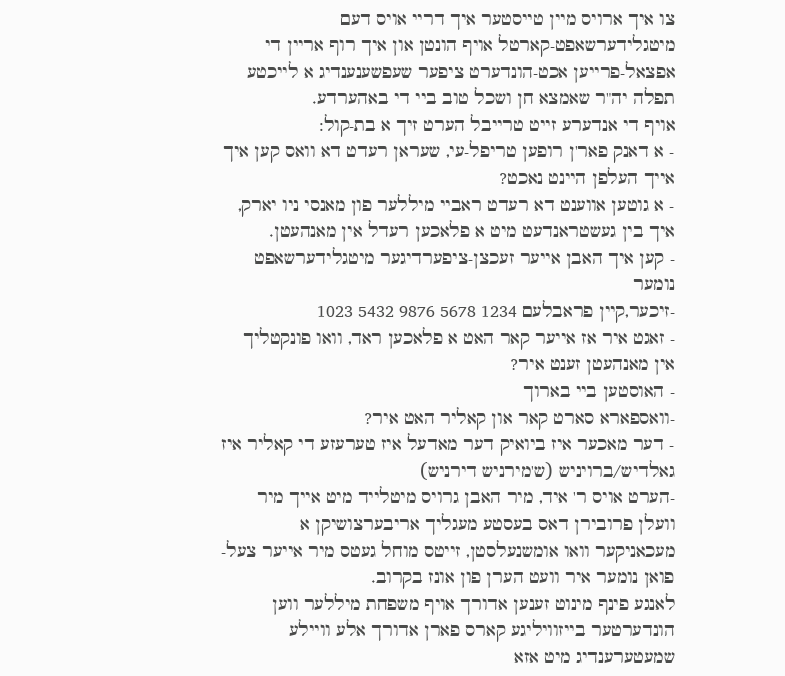צו איך ארויס מיין טייסטער איך דריי אויס דעם מיטגלידערשאפט-קארטל אויף הונטן און איך רוף אריין די אפצאל-פרייען אכט-הונדערט ציפער שעפשענענדיג א לייכטע תפלה יה"ר שאמצא חן ושכל טוב ביי די באהערדע.
אויף די אנדערע זייט טרייבל הערט זיך א בת-קול:
- א דאנק פאר'ן רופען טריפל-עי, שעראן רעדט דא וואס קען איך אייך העלפן היינט נאכט?
- א גוטען אווענט דא רעדט ראביי מיללער פון מאנסי ניו יארק, איך בין געשטראנדעט מיט א פלאכען רעדל אין מאנהעטן.
- קען איך האבן אייער זעכצן-ציפערדיגער מיטגלידערשאפט נומער
-זיכער,קיין פראבלעם 1234 5678 9876 5432 1023
- זאגט איר אז אייער קאר האט א פלאכען ראד, וואו פונקטליך אין מאנהעטן זענט איר?
- האוסטען ביי בארוך
-וואספארא סארט קאר און קאליר האט איר?
- דער מאכער איז ביואיק דער מאדעל איז טערעזע די קאליר איז גאלדיש/ברויניש (ש'מירניש דירניש)
-הערט אויס ר' איד, מיר האבן גרויס מיטלייד מיט אייך מיר וועלן פרובירן דאס בעסטע מעגליך אריבערצושיקן א מעכאניקער וואו אומשנעלסטן, זייטס מוחל געטס מיר אייער צעל-פואן נומער איר וועט הערן פון אונז בקרוב.
לאנגע פינף מינוט זענען אדורך אויף משפחת מיללער ווען הונדערטער בייזוויליגע קארס פארן אדורך אלע וויילע שמעטערענדיג מיט אזא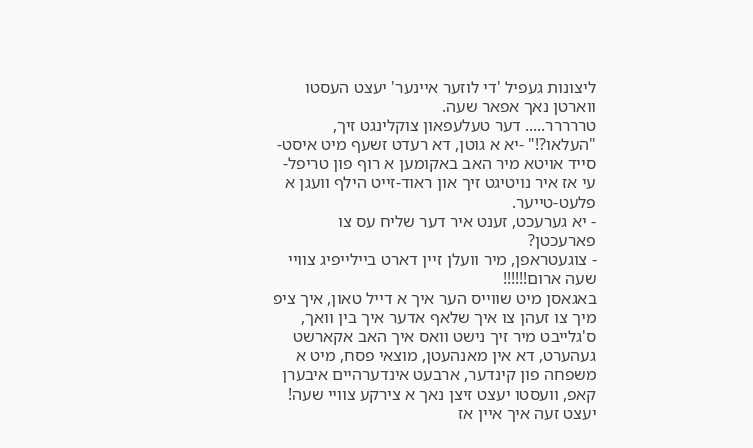ליצונות געפיל 'די לוזער איינער' יעצט העסטו ווארטן נאך אפאר שעה.
טררררר..... דער טעלעפאון צוקלינגט זיך, "העלאו?!" -יא א גוטן, דא רעדט זשעף מיט איסט-סייד אויטא מיר האב באקומען א רוף פון טריפל-עי אז איר נויטיגט זיך און ראוד-זייט הילף וועגן א פלעט-טייער.
- יא גערעכט, זענט איר דער שליח עס צו פארעכטן?
- צוגעטראפן, מיר וועלן זיין דארט ביילייפיג צוויי שעה ארום!!!!!!
באגאסן מיט שווייס הער איך א דייל טאון, איך ציפ מיך צו זעהן צו איך שלאף אדער איך בין וואך, ס'גלייבט מיר זיך נישט וואס איך האב אקארשט געהערט, דא אין מאנהעטן, מוצאי פסח, מיט א משפחה פון קינדער, ארבעט אינדערהיים איבערן קאפ, וועסטו יעצט זיצן נאך א צירקע צוויי שעה!
יעצט זעה איך איין אז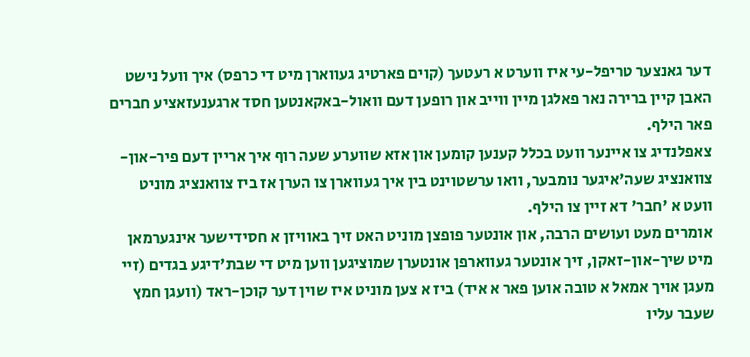דער גאנצער טריפל-עי איז ווערט א רעטעך (קוים פארטיג געווארן מיט די כרפס) איך וועל נישט האבן קיין ברירה נאר פאלגן מיין ווייב און רופען דעם וואול-באקאנטען חסד ארגענעזאציע חברים פאר הילף.
צאפלנדיג צו איינער וועט בכלל קענען קומען און אזא שווערע שעה רוף איך אריין דעם פיר-און-צוואנציג שעה'איגער נומבער, וואו ערשטוינט בין איך געווארן צו הערן אז ביז צוואנציג מוניט וועט א 'חבר' דא זיין צו הילף.
אומרים מעט ועושים הרבה, און אונטער פופצן מוניט האט זיך באוויזן א חסידישער אינגערמאן מיט שיך-און-זאקן, זיך אונטער געווארפן אונטערן שמוציגען ווען מיט די שבת'דיגע בגדים (זיי מעגן אויך אמאל א טובה אוען פאר א איד) ביז א צען מוניט איז שוין דער קוכן-ראד (וועגן חמץ שעבר עליו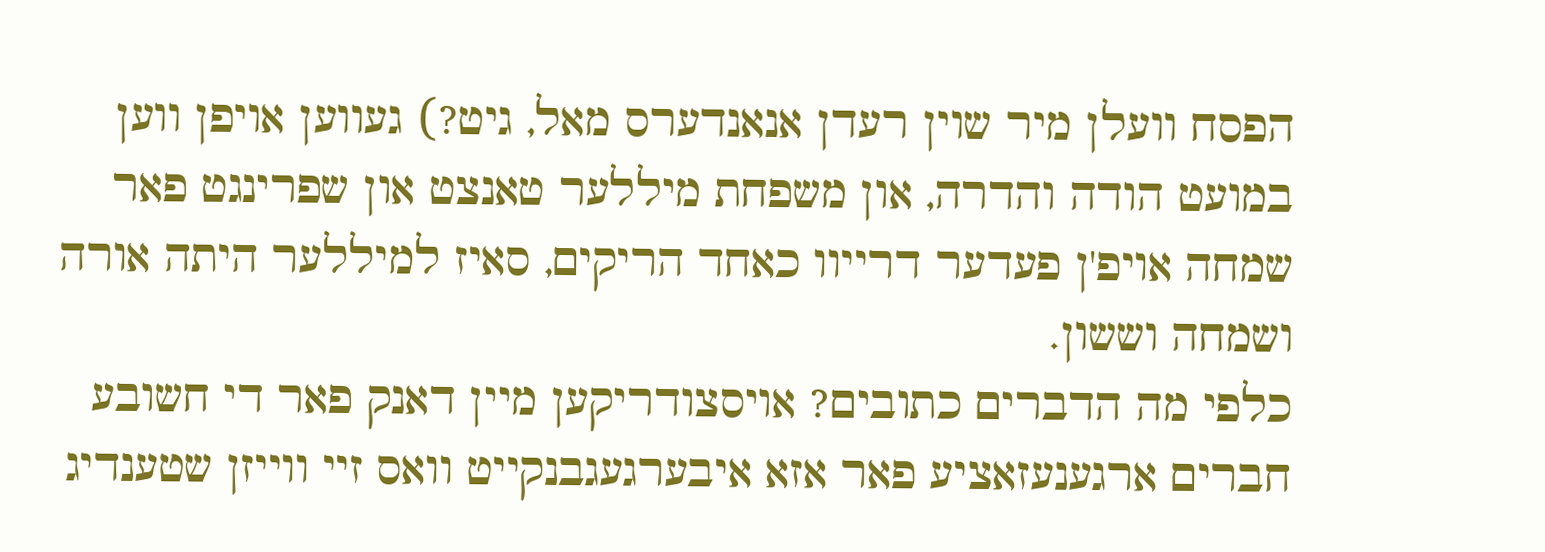הפסח וועלן מיר שוין רעדן אנאנדערס מאל, גיט?) געווען אויפן ווען במועט הודה והדרה, און משפחת מיללער טאנצט און שפרינגט פאר שמחה אויפ'ן פעדער דרייוו כאחד הריקים, סאיז למיללער היתה אורה ושמחה וששון.
כלפי מה הדברים כתובים? אויסצודריקען מיין דאנק פאר די חשובע חברים ארגענעזאציע פאר אזא איבערגעגבנקייט וואס זיי ווייזן שטענדיג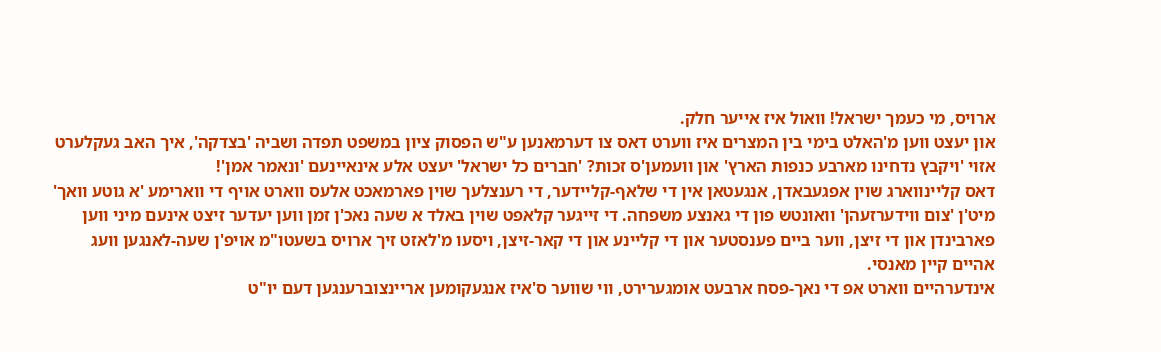ארויס, מי כעמך ישראל! וואול איז אייער חלק.
און יעצט ווען מ'האלט בימי בין המצרים איז ווערט דאס צו דערמאנען ע"ש הפסוק ציון במשפט תפדה ושביה 'בצדקה', איך האב געקלערט אזוי 'ויקבץ נדחינו מארבע כנפות הארץ' און וועמען'ס זכות? 'חברים כל ישראל' יעצט אלע אינאיינעם 'ונאמר אמן'!
דאס קליינווארג שוין אפגעבאדן, אנגעטאן אין די שלאף-קליידער, די רענצלעך שוין פארמאכט אלעס ווארט אויף די ווארימע 'א גוטע וואך' מיט'ן 'צום ווידערזעהן' וואונטש פון די גאנצע משפחה. די זייגער קלאפט שוין באלד א שעה נאכ'ן זמן ווען יעדער זיצט אינעם מיני ווען פארבינדן און די זיצן, ווער ביים פענסטער און די קליינע און די קאר-זיצן, ויסעו מ'לאזט זיך ארויס בשעטו"מ אויפ'ן שעה-לאנגען וועג אהיים קיין מאנסי.
אינדערהיים ווארט אפ די נאך-פסח ארבעט אומגערירט, ווי שווער ס'איז אנגעקומען אריינצוברענגען דעם יו"ט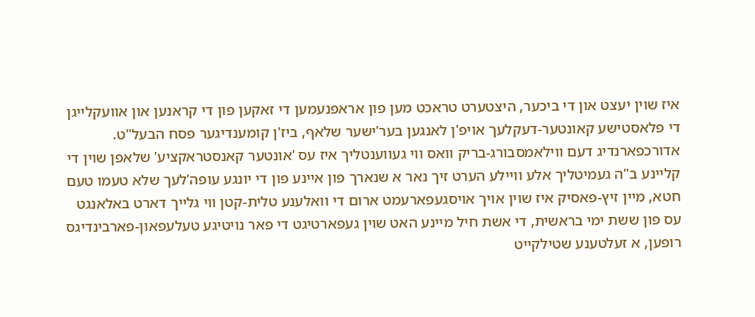איז שוין יעצט און די ביכער, היצטערט טראכט מען פון אראפנעמען די זאקען פון די קראנען און אוועקלייגן די פלאסטישע קאונטער-דעקלעך אויפ'ן לאנגען בער'ישער שלאף, ביז'ן קומענדיגער פסח הבעל"ט.
אדורכפארנדיג דעם ווילאמסבורג-בריק וואס ווי געווענטליך איז עס 'אונטער קאנסטראקציע' שלאפן שוין די קליינע ב"ה געמיטליך אלע וויילע הערט זיך נאר א שנארך פון איינע פון די יונגע עופה'לעך שלא טעמו טעם חטא, מיין זיץ-פאסיק איז שוין אויך אויסגעפארעמט ארום די וואלענע טלית-קטן ווי גלייך דארט באלאנגט עס פון ששת ימי בראשית, די אשת חיל מיינע האט שוין געפארטיגט די פאר נויטיגע טעלעפאון-פארבינדיגס רופען, א זעלטענע שטילקייט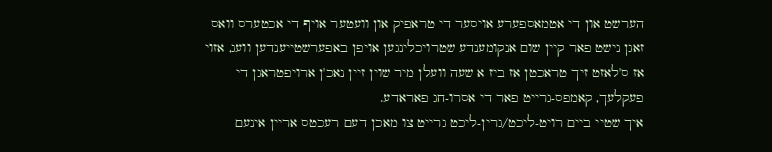הערשט און די אטמאספערע אויסער די טראפיק און וועטער אויף די אכטערס וואס זאגן נישט פאר קיין שום אנקומענדע שטרויכלינגען אויפן באפערשטייענדען וועג, אזוי אז ס'לאזט זיך טראכטן אז ביז א שעה וועלן מיר שוין זיין נאכ'ן ארויפטראגן די פעקלעך, קאמפס-גרייט פאר די אסרו-חג פאראדע.
איך שטיי ביים רויט-ליכט/גרין-ליכט גרייט צו מאכן דעם רעכטס אריין אינעם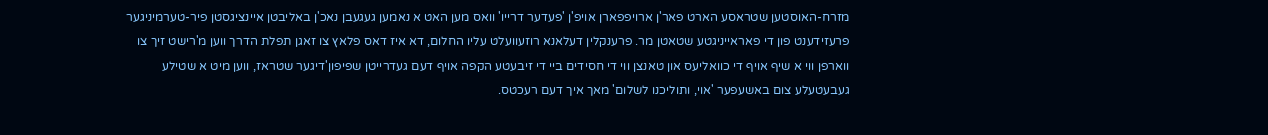מזרח-האוסטען שטראסע הארט פאר'ן ארויפפארן אויפ'ן 'פעדער דרייו' וואס מען האט א נאמען געגעבן נאכ'ן באליבטן איינציגסטן פיר-טערמיניגער פרעזידענט פון די פאראייניגטע שטאטן מר. פרענקלין דעלאנא רוזעוועלט עליו החלום, דא איז דאס פלאץ צו זאגן תפלת הדרך ווען מ'רישט זיך צו ווארפן ווי א שיף אויף די כוואליעס און טאנצן ווי די חסידים ביי די זיבעטע הקפה אויף דעם געדרייטן שפיפון'דיגער שטראז, ווען מיט א שטילע געבעטעלע צום באשעפער 'אוי, ותוליכנו לשלום' מאך איך דעם רעכטס.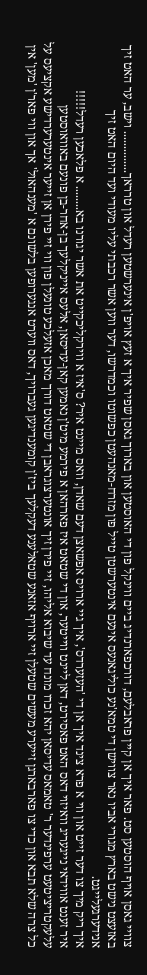צוויי גאסן אויף הוסטען סט. פאר איך אן קיין פראבלעם, דורכפארנדיג ביים ווינקל פון די האוסטען און בארוך גאסן שפיר איך א זעץ אויפ'ן אינערשטען רעדל און טרראך.............. וישב, ער האט זיך באזעצט נישט בארץ מגורי אביו נאר צווישן די טמא'נע כוליגאנעס אינעם אינטערשטן טייל פון מזרח-מאנהעטן כפשוטו וכמדרשו, דער ווען אשר רכבתי עליו מעודי ועד היום האט זיך אנידערגעלייגט.
איך ריק מיך צו דער זייט און ווי א פרא צינד איך אן די 'העזערדס', איך גיי ארויס אפשאצן דעם שאדן, וואס מיינט איר? ס'איז א ווירקליכקייט את אשר יגורנו בא........ א פלאכען רעדל!!!!!
איר זענט אווידאי נייגעריג וואיזוי דאס האט פאסירט, דאן ליינט ווייטער, און די שטאט איז פארהאן א פירמע מיט'ן נאמען קאן-עדיסאן, אלעס אייניקלעך בן-אחר-בן פונעם באוואוסטען עלעקטריציטעט ערפינדער ר' טאמאס עדיסאן יהא זכרו מונח עד שיבוא אליהו, זיי פירן זיך אונטערצוגראבן די שטאט דורך מאכן אזעלכע טונעלן פון ווי זיי פירן אן זייער אינטערערדישע אקציעס על כל צרה שלא תבא און כדי צו פארבארגן זייערע מעשים שטעלן זיי ארויף אזאנע שטאלענע דעקלעך ביז'ן קומענדיגען געברויך, דאס ווערט אנגערופען בלשונם א 'מענהאול' אך און ווי פאר'ן 'מען' אין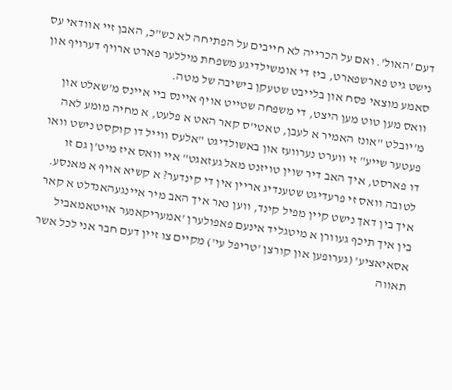דעם 'האול'. ואם על הכרייה לא חייבים על הפתיחה לא כש"כ, האבן זיי אוודאי עס נישט גיט פארשפארט, ביז די אומשילדיגע משפחת מיללער פארט ארויף דערויף און סאמע מוצאי פסח און בלייבט שטעקן בישיבה של מטה.
וואס מען טוט מען היצט, די משפחה שטייט אויף איינס ביי איינס מ'שאלט און מ'יובלט "אונז האמיר א לעבן, טאטי'ס קאר האט א פלעט, א מחיה מומע לאה פעטער שייע" זי ווערט נערוועז און באשולדיגט "אלעס ווייל דו קוקסט נישט וואו דו פארסט, איך האב דיר שוין טויזנט מאל געזאגט" איי וואס איז מיט'ן גם זו לטובה וואס זי פרעדיגט שטענדיג אריין אין די קינדער? א קשיא אויף א מאנסע.
איך בין דאך נישט קיין מפיל קינד, ווען נאר איך האב מיר איינגעהאנדלט א קאר בין איך תיכף געוורן א מיטגליד אינעם פאפולערן 'אמעריקאנער אויטאמאביל אסאיאציע' (גערופען און קורצן 'טריפל עי') מקיים צו זיין דעם חבר אני לכל אשר תאווה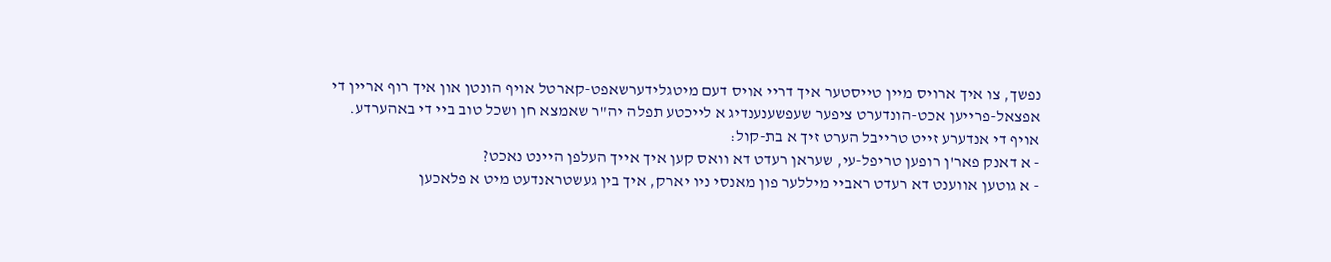נפשך, צו איך ארויס מיין טייסטער איך דריי אויס דעם מיטגלידערשאפט-קארטל אויף הונטן און איך רוף אריין די אפצאל-פרייען אכט-הונדערט ציפער שעפשענענדיג א לייכטע תפלה יה"ר שאמצא חן ושכל טוב ביי די באהערדע.
אויף די אנדערע זייט טרייבל הערט זיך א בת-קול:
- א דאנק פאר'ן רופען טריפל-עי, שעראן רעדט דא וואס קען איך אייך העלפן היינט נאכט?
- א גוטען אווענט דא רעדט ראביי מיללער פון מאנסי ניו יארק, איך בין געשטראנדעט מיט א פלאכען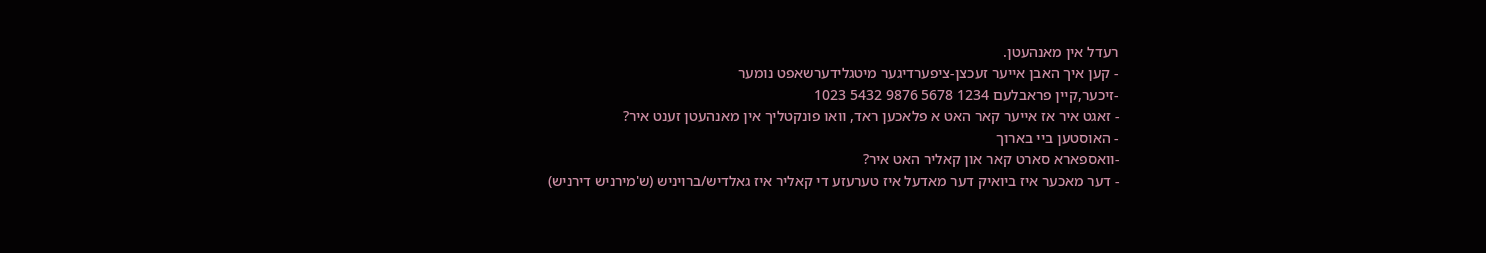רעדל אין מאנהעטן.
- קען איך האבן אייער זעכצן-ציפערדיגער מיטגלידערשאפט נומער
-זיכער,קיין פראבלעם 1234 5678 9876 5432 1023
- זאגט איר אז אייער קאר האט א פלאכען ראד, וואו פונקטליך אין מאנהעטן זענט איר?
- האוסטען ביי בארוך
-וואספארא סארט קאר און קאליר האט איר?
- דער מאכער איז ביואיק דער מאדעל איז טערעזע די קאליר איז גאלדיש/ברויניש (ש'מירניש דירניש)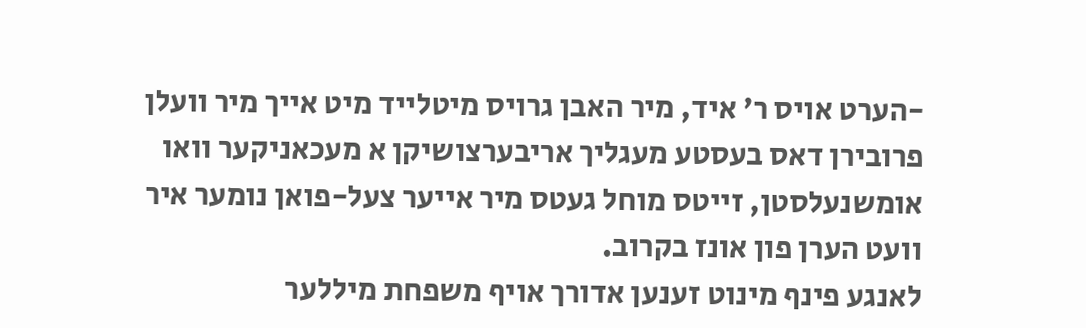-הערט אויס ר' איד, מיר האבן גרויס מיטלייד מיט אייך מיר וועלן פרובירן דאס בעסטע מעגליך אריבערצושיקן א מעכאניקער וואו אומשנעלסטן, זייטס מוחל געטס מיר אייער צעל-פואן נומער איר וועט הערן פון אונז בקרוב.
לאנגע פינף מינוט זענען אדורך אויף משפחת מיללער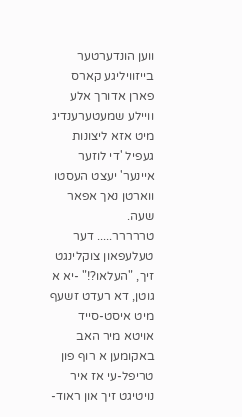ווען הונדערטער בייזוויליגע קארס פארן אדורך אלע וויילע שמעטערענדיג מיט אזא ליצונות געפיל 'די לוזער איינער' יעצט העסטו ווארטן נאך אפאר שעה.
טררררר..... דער טעלעפאון צוקלינגט זיך, "העלאו?!" -יא א גוטן, דא רעדט זשעף מיט איסט-סייד אויטא מיר האב באקומען א רוף פון טריפל-עי אז איר נויטיגט זיך און ראוד-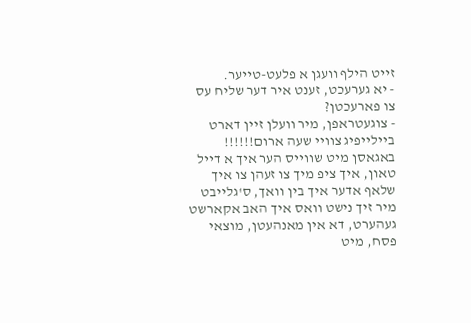זייט הילף וועגן א פלעט-טייער.
- יא גערעכט, זענט איר דער שליח עס צו פארעכטן?
- צוגעטראפן, מיר וועלן זיין דארט ביילייפיג צוויי שעה ארום!!!!!!
באגאסן מיט שווייס הער איך א דייל טאון, איך ציפ מיך צו זעהן צו איך שלאף אדער איך בין וואך, ס'גלייבט מיר זיך נישט וואס איך האב אקארשט געהערט, דא אין מאנהעטן, מוצאי פסח, מיט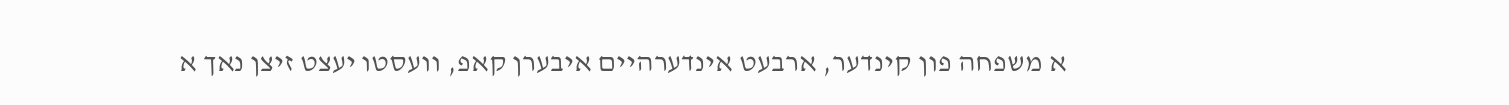א משפחה פון קינדער, ארבעט אינדערהיים איבערן קאפ, וועסטו יעצט זיצן נאך א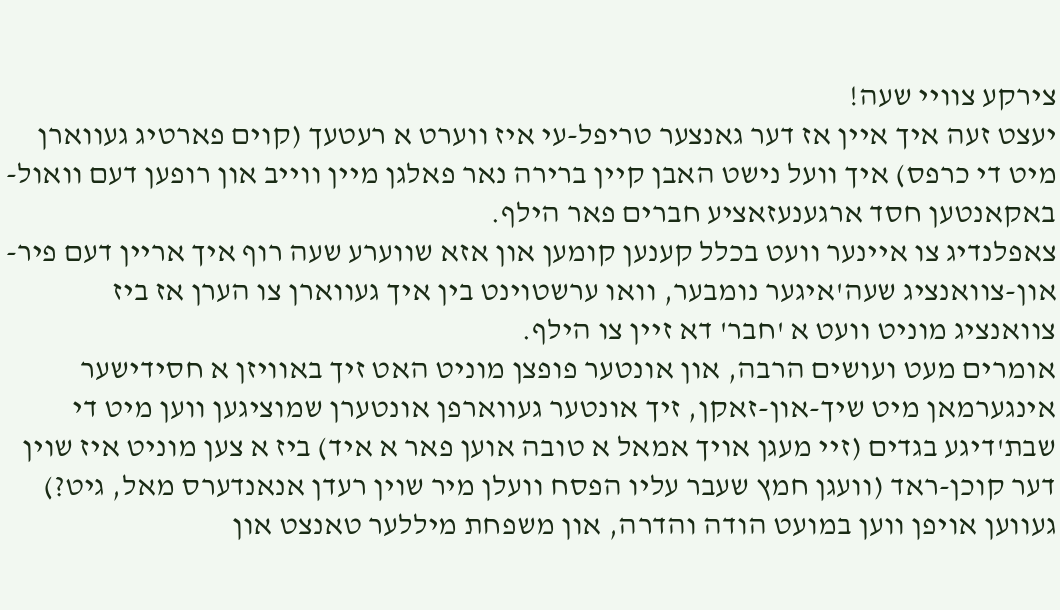צירקע צוויי שעה!
יעצט זעה איך איין אז דער גאנצער טריפל-עי איז ווערט א רעטעך (קוים פארטיג געווארן מיט די כרפס) איך וועל נישט האבן קיין ברירה נאר פאלגן מיין ווייב און רופען דעם וואול-באקאנטען חסד ארגענעזאציע חברים פאר הילף.
צאפלנדיג צו איינער וועט בכלל קענען קומען און אזא שווערע שעה רוף איך אריין דעם פיר-און-צוואנציג שעה'איגער נומבער, וואו ערשטוינט בין איך געווארן צו הערן אז ביז צוואנציג מוניט וועט א 'חבר' דא זיין צו הילף.
אומרים מעט ועושים הרבה, און אונטער פופצן מוניט האט זיך באוויזן א חסידישער אינגערמאן מיט שיך-און-זאקן, זיך אונטער געווארפן אונטערן שמוציגען ווען מיט די שבת'דיגע בגדים (זיי מעגן אויך אמאל א טובה אוען פאר א איד) ביז א צען מוניט איז שוין דער קוכן-ראד (וועגן חמץ שעבר עליו הפסח וועלן מיר שוין רעדן אנאנדערס מאל, גיט?) געווען אויפן ווען במועט הודה והדרה, און משפחת מיללער טאנצט און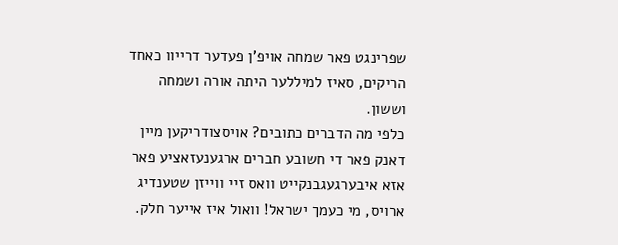שפרינגט פאר שמחה אויפ'ן פעדער דרייוו כאחד הריקים, סאיז למיללער היתה אורה ושמחה וששון.
כלפי מה הדברים כתובים? אויסצודריקען מיין דאנק פאר די חשובע חברים ארגענעזאציע פאר אזא איבערגעגבנקייט וואס זיי ווייזן שטענדיג ארויס, מי כעמך ישראל! וואול איז אייער חלק.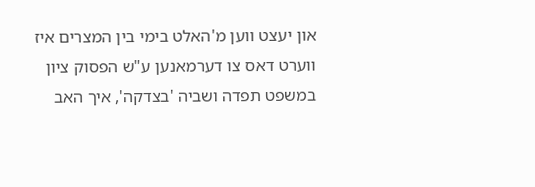און יעצט ווען מ'האלט בימי בין המצרים איז ווערט דאס צו דערמאנען ע"ש הפסוק ציון במשפט תפדה ושביה 'בצדקה', איך האב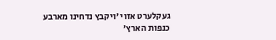געקלערט אזוי 'ויקבץ נדחינו מארבע כנפות הארץ'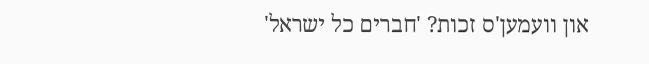און וועמען'ס זכות? 'חברים כל ישראל'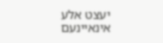יעצט אלע אינאיינעם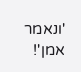'ונאמר אמן'!